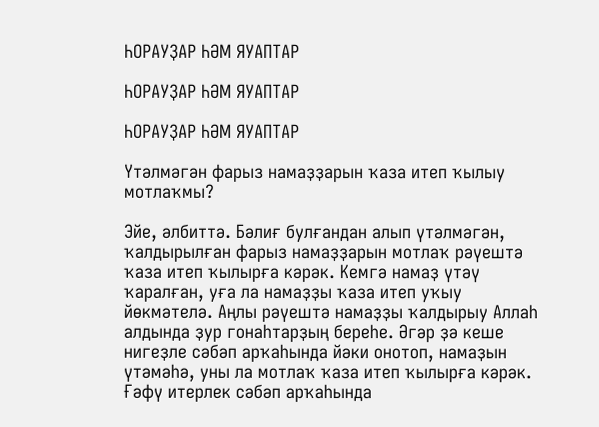ҺОРАУҘАР ҺӘМ ЯУАПТАР

ҺОРАУҘАР ҺӘМ ЯУАПТАР

ҺОРАУҘАР ҺӘМ ЯУАПТАР

Үтәлмәгән фарыз намаҙҙарын ҡаза итеп ҡылыу мотлаҡмы?

Эйе, әлбиттә. Бәлиғ булғандан алып үтәлмәгән, ҡалдырылған фарыз намаҙҙарын мотлаҡ рәүештә ҡаза итеп ҡылырға кәрәк. Кемгә намаҙ үтәү ҡаралған, уға ла намаҙҙы ҡаза итеп уҡыу йөкмәтелә. Аңлы рәүештә намаҙҙы ҡалдырыу Аллаһ алдында ҙур гонаһтарҙың береһе. Әгәр ҙә кеше нигеҙле сәбәп арҡаһында йәки онотоп, намаҙын үтәмәһә, уны ла мотлаҡ ҡаза итеп ҡылырға кәрәк. Ғәфү итерлек сәбәп арҡаһында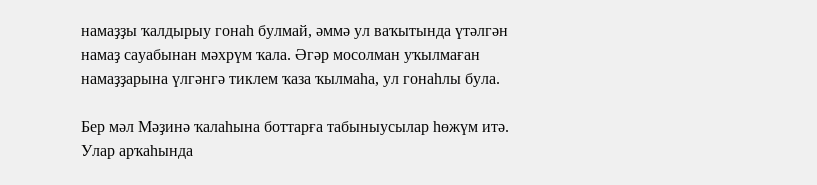намаҙҙы ҡалдырыу гонаһ булмай, әммә ул ваҡытында үтәлгән намаҙ сауабынан мәхрүм ҡала. Әгәр мосолман уҡылмаған намаҙҙарына үлгәнгә тиклем ҡаза ҡылмаһа, ул гонаһлы була.

Бер мәл Мәҙинә ҡалаһына боттарға табыныусылар һөжүм итә. Улар арҡаһында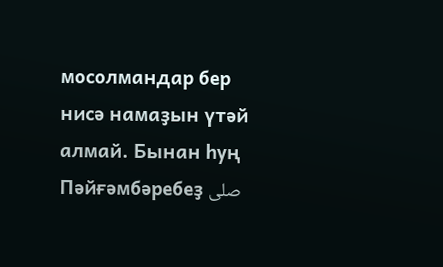мосолмандар бер нисә намаҙын үтәй алмай. Бынан һуң Пәйғәмбәребеҙ صلى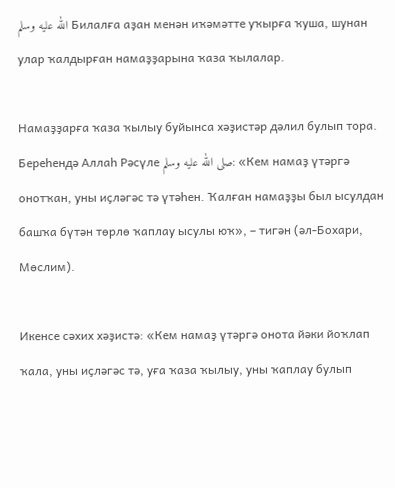الله عليه وسلم Билалға аҙан менән иҡәмәтте уҡырға ҡуша, шунан улар ҡалдырған намаҙҙарына ҡаза ҡылалар.

Намаҙҙарға ҡаза ҡылыу буйынса хәҙистәр дәлил булып тора. Береһендә Аллаһ Рәсүле صلى الله عليه وسلم: «Кем намаҙ үтәргә онотҡан, уны иҫләгәс тә үтәһен. Ҡалған намаҙҙы был ысулдан башҡа бүтән төрлө ҡаплау ысулы юҡ», – тигән (әл-Бохари, Мөслим).

Икенсе сәхих хәҙистә: «Кем намаҙ үтәргә онота йәки йоҡлап ҡала, уны иҫләгәс тә, уға ҡаза ҡылыу, уны ҡаплау булып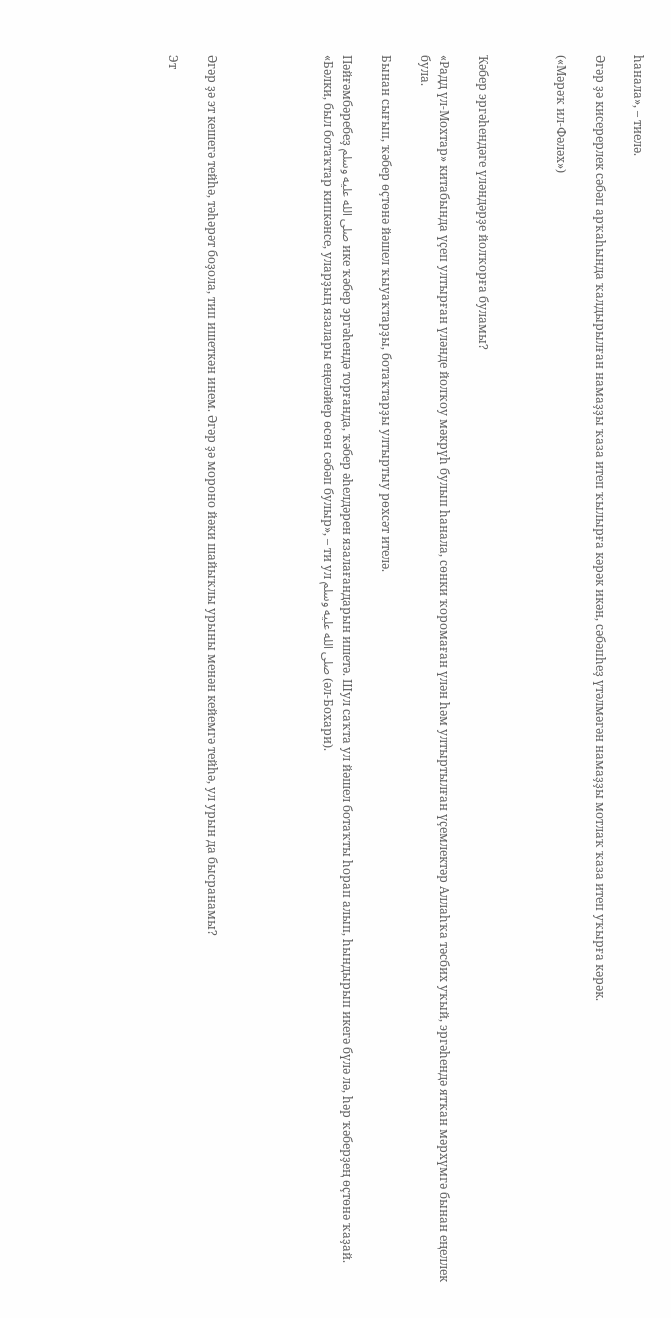һанала», – тиелә.

Әгәр ҙә кисерерлек сәбәп арҡаһында ҡалдырылған намаҙҙы ҡаза итеп ҡылырға кәрәк икән, сәбәпһеҙ үтәлмәгән намаҙҙы мотлаҡ ҡаза итеп уҡырға кәрәк.

(«Мәрәҡ ил-Фәләх»)



Ҡәбер эргәһендәге үләндәрҙе йолҡорға буламы?

«Радд үл-Мохтар» китабында үҫеп ултырған үләнде йолҡоу мәкрүһ булып һанала, сөнки ҡоромаған үлән һәм ултыртылған үҫемлектәр Аллаһҡа тәсбих уҡый, эргәһендә ятҡан мәрхүмгә бынан еңеллек була.

Бынан сығып, ҡәбер өҫтөнә йәшел ҡыуаҡтарҙы, ботаҡтарҙы ултыртыу рөхсәт ителә.

Пәйғәмбәребеҙ صلى الله عليه وسلم ике ҡәбер эргәһендә торғанда, ҡәбер әһелдәрен язалағандарын ишетә. Шул саҡта ул йәшел ботаҡты һорап алып, һындырып икегә бүлә лә, һәр ҡәберҙең өҫтөнә ҡаҙай. «Бәлки, был ботаҡтар кипкәнсе, уларҙың язалары еңеләйер өсөн сәбәп булыр», – ти ул صلى الله عليه وسلم (әл-Бохари).





Әгәр ҙә эт кешегә тейһә, тәһәрәт боҙола, тип ишеткән инем. Әгәр ҙә мороно йәки шайыҡлы урыны менән кейемгә тейһә, ул урын да бысранамы?

Эт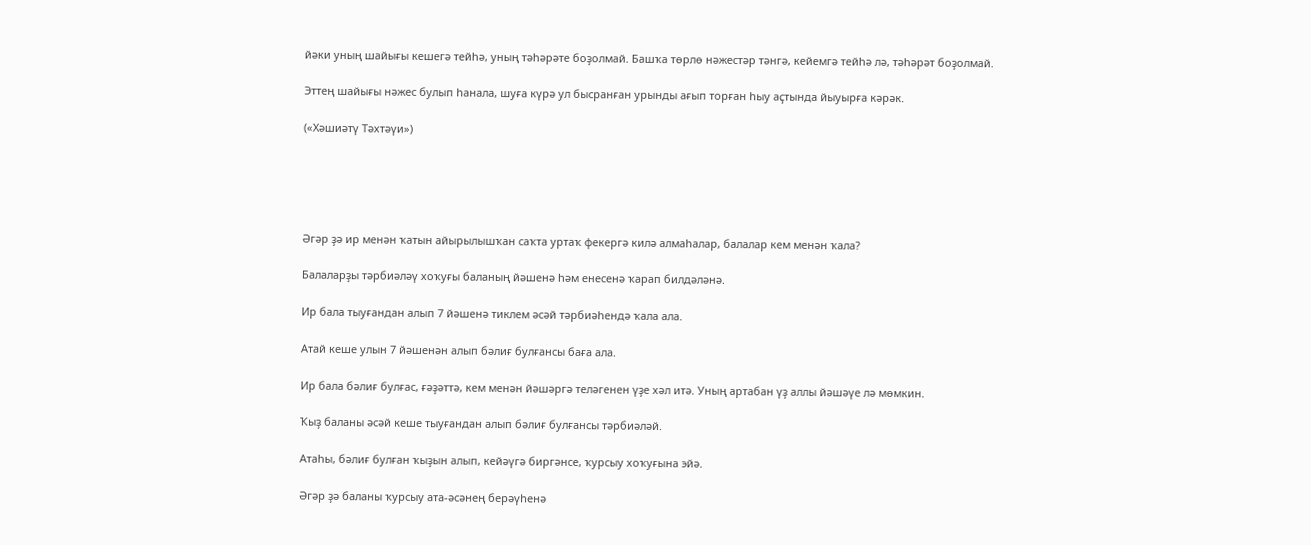йәки уның шайығы кешегә тейһә, уның тәһәрәте боҙолмай. Башҡа төрлө нәжестәр тәнгә, кейемгә тейһә лә, тәһәрәт боҙолмай.

Эттең шайығы нәжес булып һанала, шуға күрә ул бысранған урынды ағып торған һыу аҫтында йыуырға кәрәк.

(«Хәшиәтү Тәхтәүи»)





Әгәр ҙә ир менән ҡатын айырылышҡан саҡта уртаҡ фекергә килә алмаһалар, балалар кем менән ҡала?

Балаларҙы тәрбиәләү хоҡуғы баланың йәшенә һәм енесенә ҡарап билдәләнә.

Ир бала тыуғандан алып 7 йәшенә тиклем әсәй тәрбиәһендә ҡала ала.

Атай кеше улын 7 йәшенән алып бәлиғ булғансы баға ала.

Ир бала бәлиғ булғас, ғәҙәттә, кем менән йәшәргә теләгенен үҙе хәл итә. Уның артабан үҙ аллы йәшәүе лә мөмкин.

Ҡыҙ баланы әсәй кеше тыуғандан алып бәлиғ булғансы тәрбиәләй.

Атаһы, бәлиғ булған ҡыҙын алып, кейәүгә биргәнсе, ҡурсыу хоҡуғына эйә.

Әгәр ҙә баланы ҡурсыу ата-әсәнең берәүһенә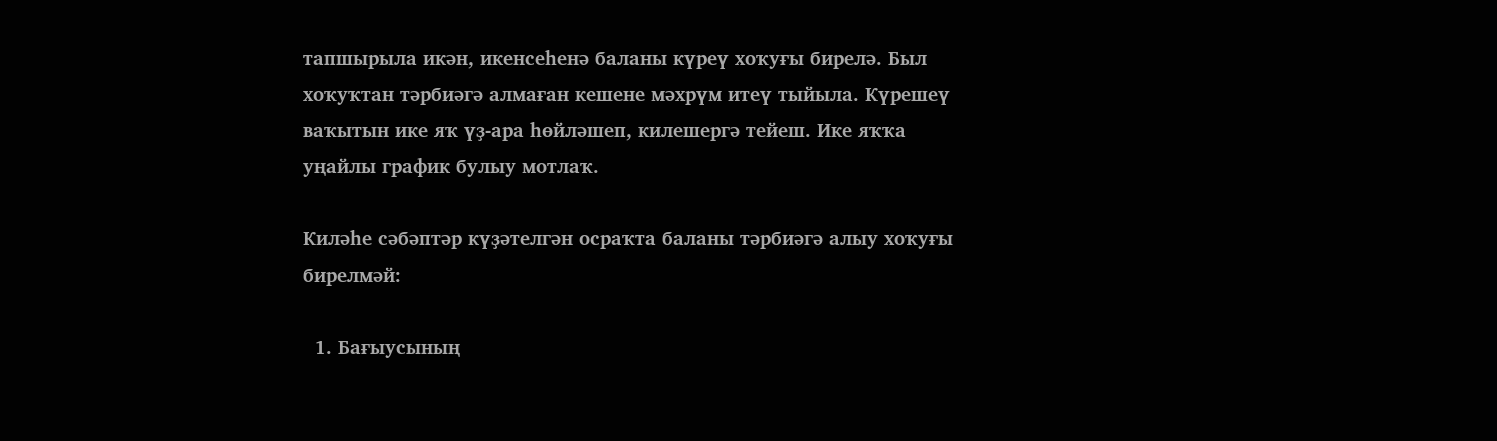тапшырыла икән, икенсеһенә баланы күреү хоҡуғы бирелә. Был хоҡуҡтан тәрбиәгә алмаған кешене мәхрүм итеү тыйыла. Күрешеү ваҡытын ике яҡ үҙ-ара һөйләшеп, килешергә тейеш. Ике яҡҡа уңайлы график булыу мотлаҡ.

Киләһе сәбәптәр күҙәтелгән осраҡта баланы тәрбиәгә алыу хоҡуғы бирелмәй:

  1. Бағыусының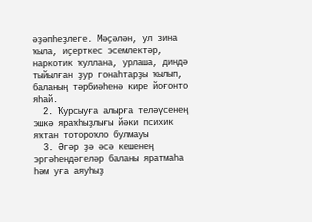әҙәпһеҙлеге. Мәҫәлән, ул зина ҡыла, иҫерткес эсемлектәр, наркотик ҡуллана, урлаша, диндә тыйылған ҙур гонаһтарҙы ҡылып, баланың тәрбиәһенә кире йоғонто яһай.
  2. Ҡурсыуға алырға теләүсенең эшкә яраҡһыҙлығы йәки психик яҡтан тотороҡло булмауы
  3. Әгәр ҙә әсә кешенең эргәһендәгеләр баланы яратмаһа һәм уға аяуһыҙ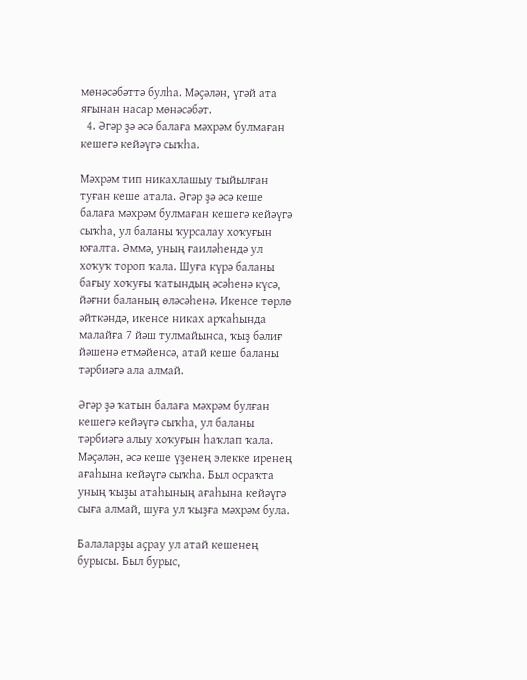мөнәсәбәттә булһа. Мәҫәлән, үгәй ата яғынан насар мөнәсәбәт.
  4. Әгәр ҙә әсә балаға мәхрәм булмаған кешегә кейәүгә сыҡһа.

Мәхрәм тип никахлашыу тыйылған туған кеше атала. Әгәр ҙә әсә кеше балаға мәхрәм булмаған кешегә кейәүгә сыҡһа, ул баланы ҡурсалау хоҡуғын юғалта. Әммә, уның ғаиләһендә ул хоҡуҡ тороп ҡала. Шуға күрә баланы бағыу хоҡуғы ҡатындың әсәһенә күсә, йәғни баланың өләсәһенә. Икенсе төрлө әйткәндә, икенсе никах арҡаһында малайға 7 йәш тулмайынса, ҡыҙ бәлиғ йәшенә етмәйенсә, атай кеше баланы тәрбиәгә ала алмай.

Әгәр ҙә ҡатын балаға мәхрәм булған кешегә кейәүгә сыҡһа, ул баланы тәрбиәгә алыу хоҡуғын һаҡлап ҡала. Мәҫәлән, әсә кеше үҙенең элекке иренең ағаһына кейәүгә сыҡһа. Был осраҡта уның ҡыҙы атаһының ағаһына кейәүгә сыға алмай, шуға ул ҡыҙға мәхрәм була.

Балаларҙы аҫрау ул атай кешенең бурысы. Был бурыс,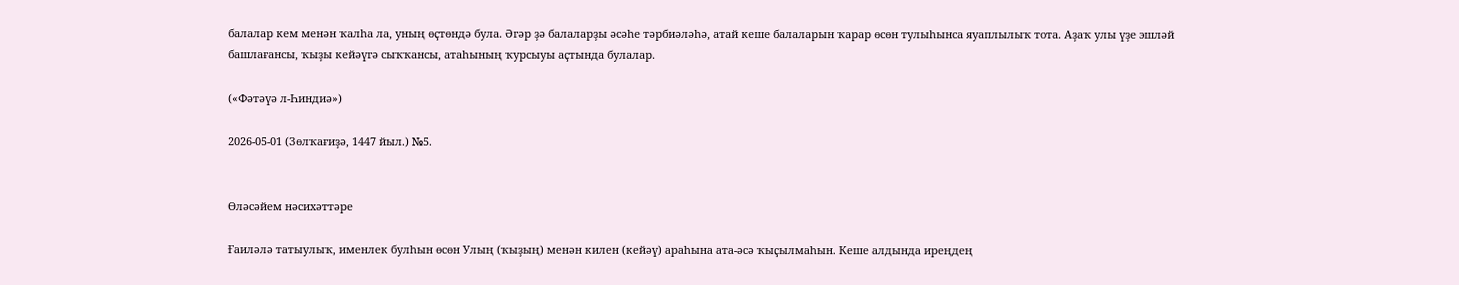балалар кем менән ҡалһа ла, уның өҫтөндә була. Әгәр ҙә балаларҙы әсәһе тәрбиәләһә, атай кеше балаларын ҡарар өсөн тулыһынса яуаплылыҡ тота. Аҙаҡ улы үҙе эшләй башлағансы, ҡыҙы кейәүгә сыҡҡансы, атаһының ҡурсыуы аҫтында булалар.

(«Фәтәүә л-Һиндиә»)

2026-05-01 (Зөлҡағиҙә, 1447 йыл.) №5.


Өләсәйем нәсихәттәре

Ғаиләлә татыулыҡ, именлек булһын өсөн Улың (ҡыҙың) менән килен (кейәү) араһына ата-әсә ҡыҫылмаһын. Кеше алдында иреңдең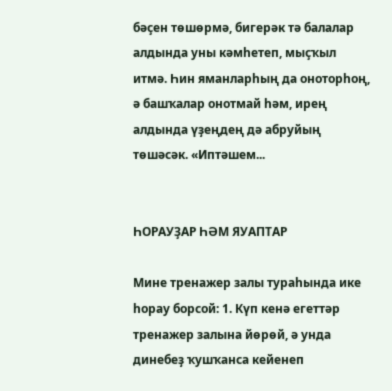бәҫен төшөрмә, бигерәк тә балалар алдында уны кәмһетеп, мыҫҡыл итмә. Һин яманларһың да оноторһоң, ә башҡалар онотмай һәм, ирең алдында үҙеңдең дә абруйың төшәсәк. «Иптәшем...


ҺОРАУҘАР ҺӘМ ЯУАПТАР

Мине тренажер залы тураһында ике һорау борсой: 1. Күп кенә егеттәр тренажер залына йөрөй, ә унда динебеҙ ҡушҡанса кейенеп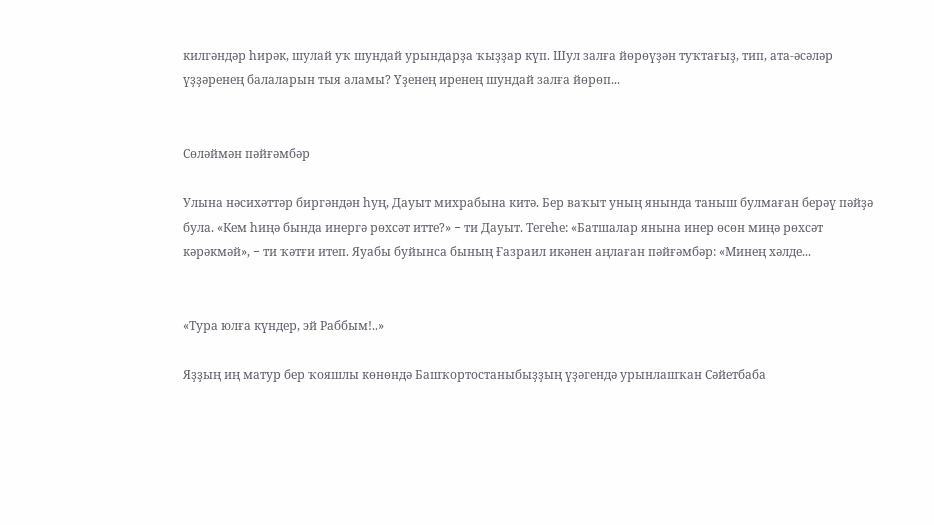килгәндәр һирәк, шулай уҡ шундай урындарҙа ҡыҙҙар күп. Шул залға йөрөүҙән туҡтағыҙ, тип, ата-әсәләр үҙҙәренең балаларын тыя аламы? Үҙенең иренең шундай залға йөрөп...


Сөләймән пәйғәмбәр

Улына нәсихәттәр биргәндән һуң, Дауыт михрабына китә. Бер ваҡыт уның янында таныш булмаған берәү пәйҙә була. «Кем һиңә бында инергә рөхсәт итте?» − ти Дауыт. Тегеһе: «Батшалар янына инер өсөн миңә рөхсәт кәрәкмәй», − ти ҡәтғи итеп. Яуабы буйынса бының Ғазраил икәнен аңлаған пәйғәмбәр: «Минең хәлде...


«Тура юлға күндер, эй Раббым!..»

Яҙҙың иң матур бер ҡояшлы көнөндә Башҡортостаныбыҙҙың үҙәгендә урынлашҡан Сәйетбаба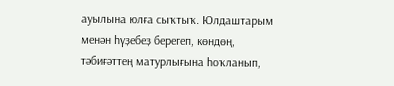ауылына юлға сыҡтыҡ. Юлдаштарым менән һүҙебеҙ берегеп, көндөң, тәбиғәттең матурлығына һоҡланып,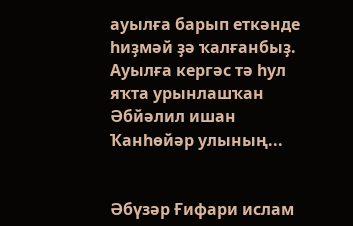ауылға барып еткәнде һиҙмәй ҙә ҡалғанбыҙ.   Ауылға кергәс тә һул яҡта урынлашҡан Әбйәлил ишан Ҡанһөйәр улының...


Әбүзәр Ғифари ислам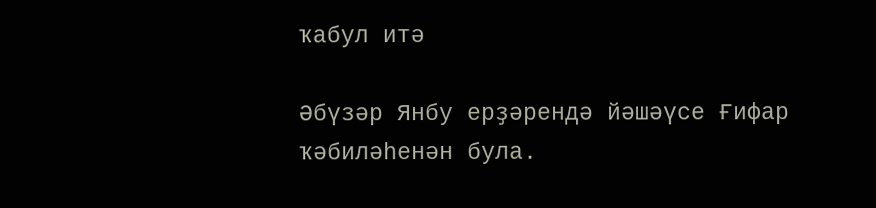ҡабул итә

Әбүзәр Янбу ерҙәрендә йәшәүсе Ғифар ҡәбиләһенән була.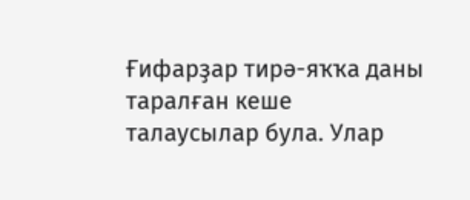Ғифарҙар тирә-яҡҡа даны таралған кеше талаусылар була. Улар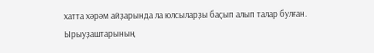хатта хәрәм айҙарында ла юлсыларҙы баҫып алып талар булған. Ырыуҙаштарының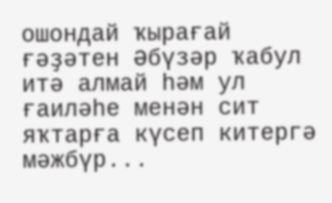ошондай ҡырағай ғәҙәтен Әбүзәр ҡабул итә алмай һәм ул ғаиләһе менән сит яҡтарға күсеп китергә мәжбүр...